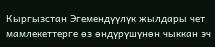Кыргызстан Эгемендүүлүк жылдары чет мамлекеттерге өз өндүрүшүнөн чыккан эч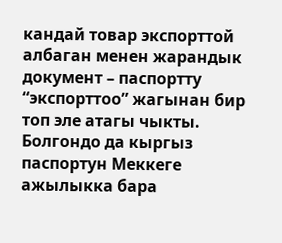кандай товар экспорттой албаган менен жарандык документ – паспортту “экспорттоо” жагынан бир топ эле атагы чыкты. Болгондо да кыргыз паспортун Меккеге ажылыкка бара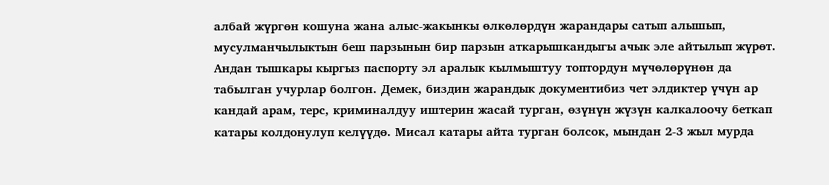албай жүргөн кошуна жана алыс-жакынкы өлкөлөрдүн жарандары сатып алышып, мусулманчылыктын беш парзынын бир парзын аткарышкандыгы ачык эле айтылып жүрөт.
Андан тышкары кыргыз паспорту эл аралык кылмыштуу топтордун мүчөлөрүнөн да табылган учурлар болгон. Демек, биздин жарандык документибиз чет элдиктер үчүн ар кандай арам, терс, криминалдуу иштерин жасай турган, өзүнүн жүзүн калкалоочу беткап катары колдонулуп келүүдө. Мисал катары айта турган болсок, мындан 2-3 жыл мурда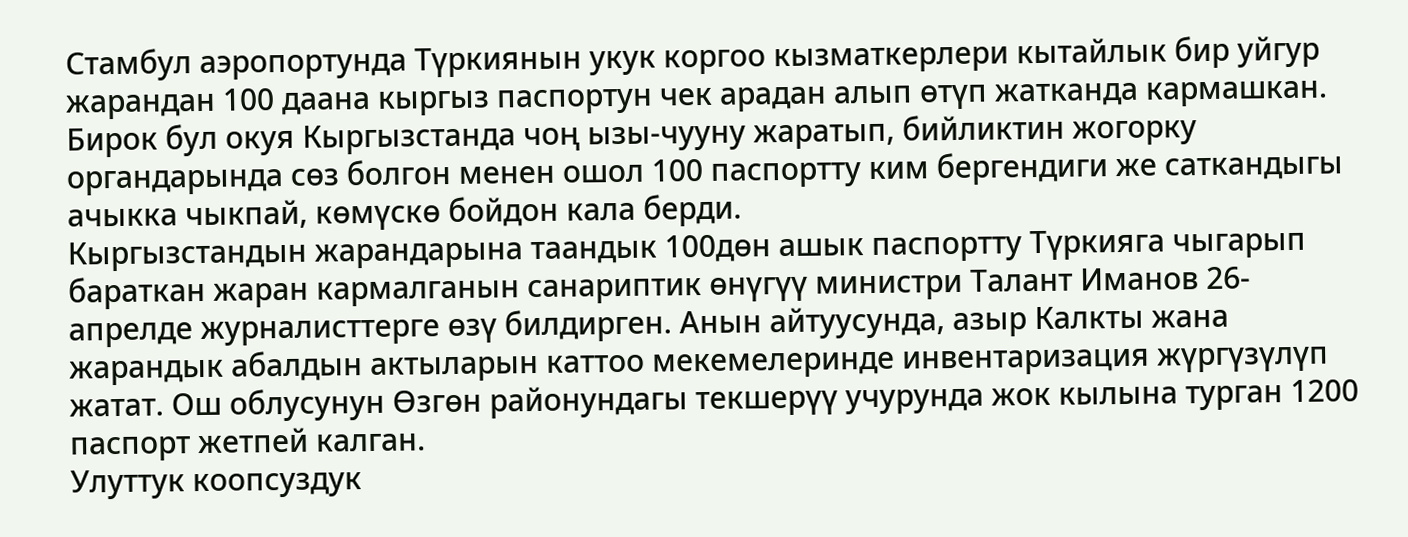Стамбул аэропортунда Түркиянын укук коргоо кызматкерлери кытайлык бир уйгур жарандан 100 даана кыргыз паспортун чек арадан алып өтүп жатканда кармашкан. Бирок бул окуя Кыргызстанда чоң ызы-чууну жаратып, бийликтин жогорку органдарында сөз болгон менен ошол 100 паспортту ким бергендиги же саткандыгы ачыкка чыкпай, көмүскө бойдон кала берди.
Кыргызстандын жарандарына таандык 100дөн ашык паспортту Түркияга чыгарып бараткан жаран кармалганын санариптик өнүгүү министри Талант Иманов 26-апрелде журналисттерге өзү билдирген. Анын айтуусунда, азыр Калкты жана жарандык абалдын актыларын каттоо мекемелеринде инвентаризация жүргүзүлүп жатат. Ош облусунун Өзгөн районундагы текшерүү учурунда жок кылына турган 1200 паспорт жетпей калган.
Улуттук коопсуздук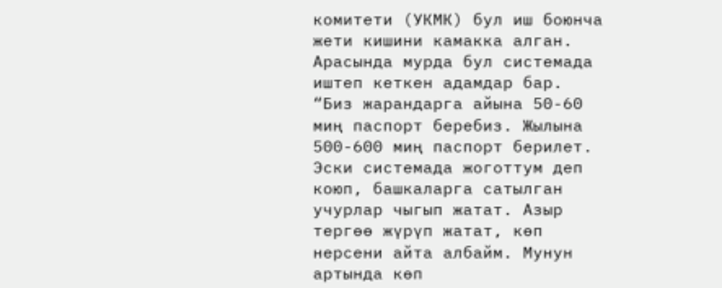комитети (УКМК) бул иш боюнча жети кишини камакка алган. Арасында мурда бул системада иштеп кеткен адамдар бар.
“Биз жарандарга айына 50-60 миң паспорт беребиз. Жылына 500-600 миң паспорт берилет. Эски системада жоготтум деп коюп, башкаларга сатылган учурлар чыгып жатат. Азыр тергөө жүрүп жатат, көп нерсени айта албайм. Мунун артында көп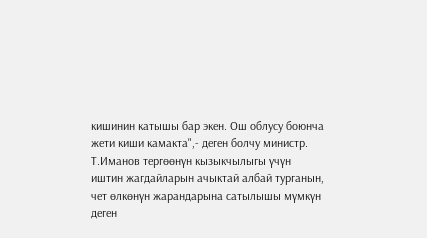кишинин катышы бар экен. Ош облусу боюнча жети киши камакта",- деген болчу министр.
Т.Иманов тергөөнүн кызыкчылыгы үчүн иштин жагдайларын ачыктай албай турганын, чет өлкөнүн жарандарына сатылышы мүмкүн деген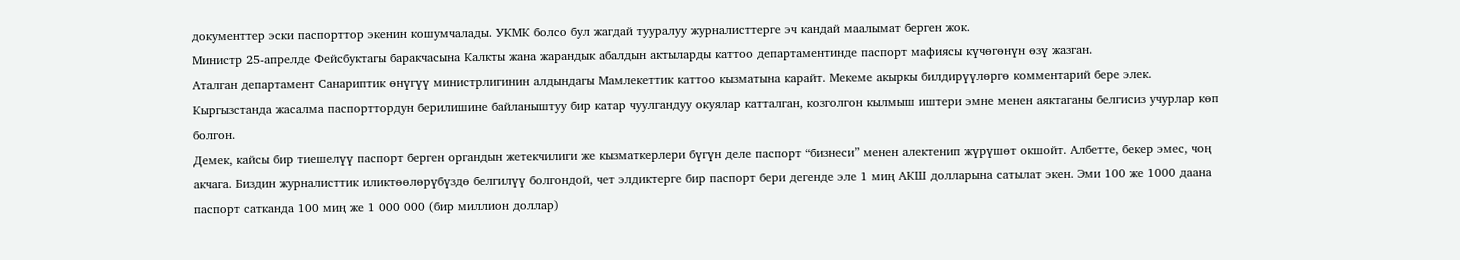документтер эски паспорттор экенин кошумчалады. УКМК болсо бул жагдай тууралуу журналисттерге эч кандай маалымат берген жок.
Министр 25-апрелде Фейсбуктагы баракчасына Калкты жана жарандык абалдын актыларды каттоо департаментинде паспорт мафиясы күчөгөнүн өзү жазган.
Аталган департамент Санариптик өнүгүү министрлигинин алдындагы Мамлекеттик каттоо кызматына карайт. Мекеме акыркы билдирүүлөргө комментарий бере элек.
Кыргызстанда жасалма паспорттордун берилишине байланыштуу бир катар чуулгандуу окуялар катталган, козголгон кылмыш иштери эмне менен аяктаганы белгисиз учурлар көп болгон.
Демек, кайсы бир тиешелүү паспорт берген органдын жетекчилиги же кызматкерлери бүгүн деле паспорт “бизнеси” менен алектенип жүрүшөт окшойт. Албетте, бекер эмес, чоң акчага. Биздин журналисттик иликтөөлөрүбүздө белгилүү болгондой, чет элдиктерге бир паспорт бери дегенде эле 1 миң АКШ долларына сатылат экен. Эми 100 же 1000 даана паспорт сатканда 100 миң же 1 000 000 (бир миллион доллар)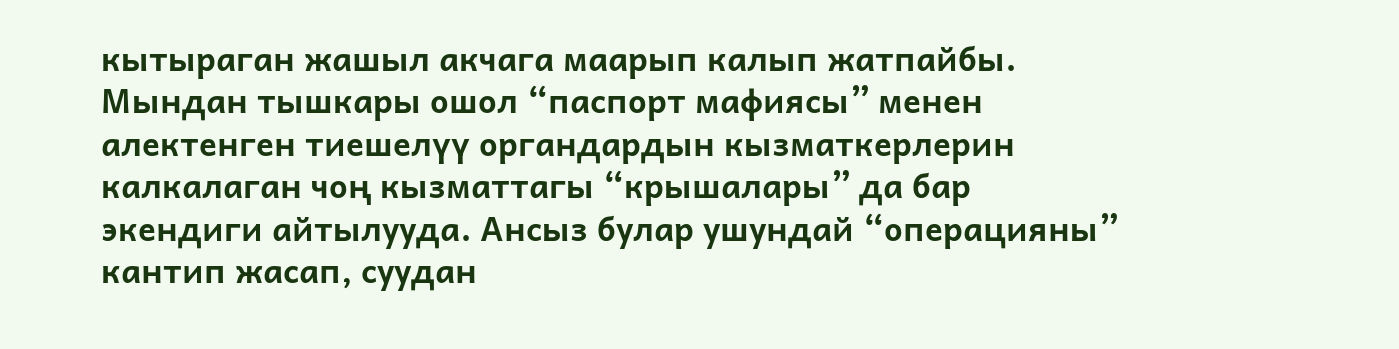кытыраган жашыл акчага маарып калып жатпайбы. Мындан тышкары ошол “паспорт мафиясы” менен алектенген тиешелүү органдардын кызматкерлерин калкалаган чоң кызматтагы “крышалары” да бар экендиги айтылууда. Ансыз булар ушундай “операцияны” кантип жасап, суудан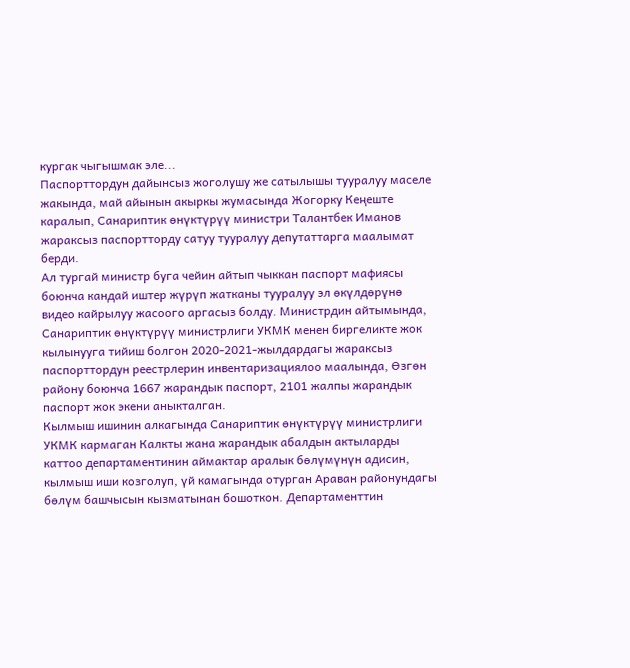кургак чыгышмак эле...
Паспорттордун дайынсыз жоголушу же сатылышы тууралуу маселе жакында, май айынын акыркы жумасында Жогорку Кеңеште каралып, Санариптик өнүктүрүү министри Талантбек Иманов жараксыз паспортторду сатуу тууралуу депутаттарга маалымат берди.
Ал тургай министр буга чейин айтып чыккан паспорт мафиясы боюнча кандай иштер жүрүп жатканы тууралуу эл өкүлдөрүнө видео кайрылуу жасоого аргасыз болду. Министрдин айтымында, Санариптик өнүктүрүү министрлиги УКМК менен биргеликте жок кылынууга тийиш болгон 2020-2021-жылдардагы жараксыз паспорттордун реестрлерин инвентаризациялоо маалында, Өзгөн району боюнча 1667 жарандык паспорт, 2101 жалпы жарандык паспорт жок экени аныкталган.
Кылмыш ишинин алкагында Санариптик өнүктүрүү министрлиги УКМК кармаган Калкты жана жарандык абалдын актыларды каттоо департаментинин аймактар аралык бөлүмүнүн адисин, кылмыш иши козголуп, үй камагында отурган Араван районундагы бөлүм башчысын кызматынан бошоткон. Департаменттин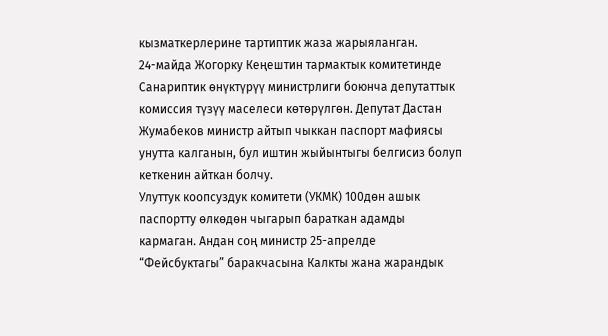кызматкерлерине тартиптик жаза жарыяланган.
24-майда Жогорку Кеңештин тармактык комитетинде Санариптик өнүктүрүү министрлиги боюнча депутаттык комиссия түзүү маселеси көтөрүлгөн. Депутат Дастан Жумабеков министр айтып чыккан паспорт мафиясы унутта калганын, бул иштин жыйынтыгы белгисиз болуп кеткенин айткан болчу.
Улуттук коопсуздук комитети (УКМК) 100дөн ашык паспортту өлкөдөн чыгарып бараткан адамды кармаган. Андан соң министр 25-апрелде “Фейсбуктагы” баракчасына Калкты жана жарандык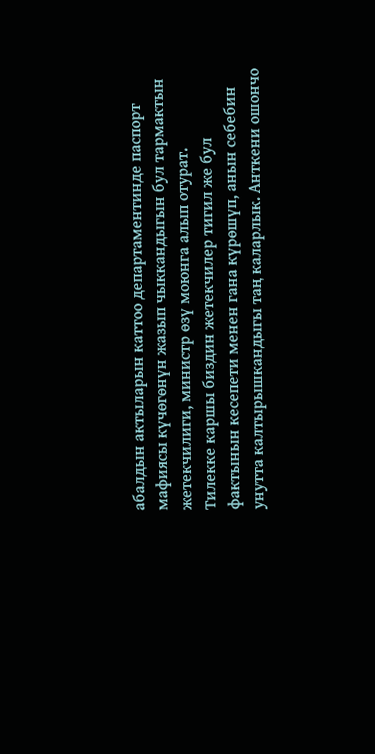абалдын актыларын каттоо департаментинде паспорт мафиясы күчөгөнүн жазып чыккандыгын бул тармактын жетекчилиги, министр өзү моюнга алып отурат.
Тилекке каршы биздин жетекчилер тигил же бул фактынын кесепети менен гана күрөшүп, анын себебин унутта калтырышкандыгы таң каларлык. Анткени ошончо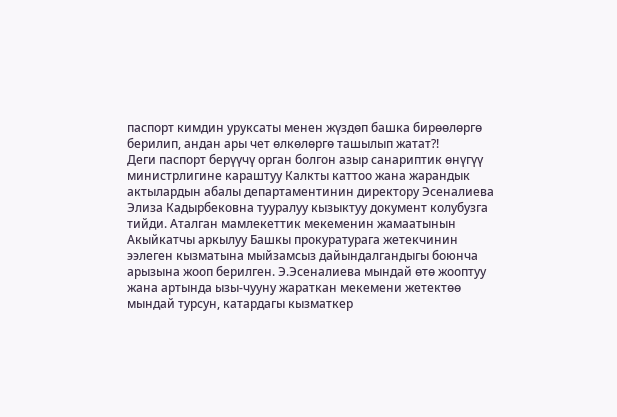паспорт кимдин уруксаты менен жүздөп башка бирөөлөргө берилип, андан ары чет өлкөлөргө ташылып жатат?!
Деги паспорт берүүчү орган болгон азыр санариптик өнүгүү министрлигине караштуу Калкты каттоо жана жарандык актылардын абалы департаментинин директору Эсеналиева Элиза Кадырбековна тууралуу кызыктуу документ колубузга тийди. Аталган мамлекеттик мекеменин жамаатынын Акыйкатчы аркылуу Башкы прокуратурага жетекчинин ээлеген кызматына мыйзамсыз дайындалгандыгы боюнча арызына жооп берилген. Э.Эсеналиева мындай өтө жооптуу жана артында ызы-чууну жараткан мекемени жетектөө мындай турсун, катардагы кызматкер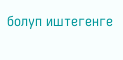болуп иштегенге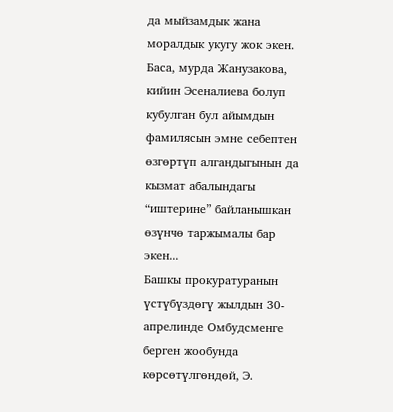да мыйзамдык жана моралдык укугу жок экен.
Баса, мурда Жанузакова, кийин Эсеналиева болуп кубулган бул айымдын фамилясын эмне себептен өзгөртүп алгандыгынын да кызмат абалындагы “иштерине” байланышкан өзүнчө таржымалы бар экен...
Башкы прокуратуранын үстүбүздөгү жылдын 30-апрелинде Омбудсменге берген жообунда көрсөтүлгөндөй, Э.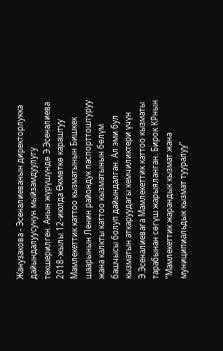Жанузакова - Эсеналиеванын директорлукка дайындалуусунун мыйзамдуулугу текшерилген. Анын жүрүшүндө Э.Эсеналиева 2018-жылы 12-июлда Өкмөткө караштуу Мамлекеттик каттоо кызматынын Бишкек шаарынын Ленин райондук паспорттоштуруу жана калкты каттоо кызматынын бөлүм башчысы болуп дайындалган. Ал эми бул кызматын аткаруудагы кемчиликтери үчүн Э.Эсеналиевага Мамлекеттик каттоо кызматы тарабынан сөгүш жарыяланган. Бирок КРнын “Мамлекеттик жарандык кызмат жана муниципиальдык кызмат тууралуу”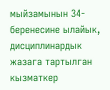мыйзамынын 34-беренесине ылайык, дисциплинардык жазага тартылган кызматкер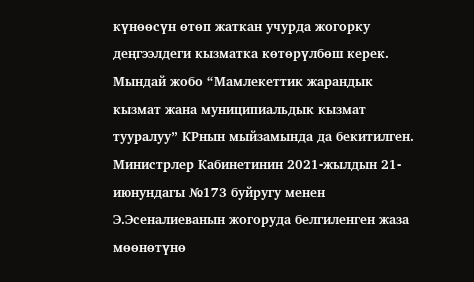күнөөсүн өтөп жаткан учурда жогорку деңгээлдеги кызматка көтөрүлбөш керек. Мындай жобо “Мамлекеттик жарандык кызмат жана муниципиальдык кызмат тууралуу” КРнын мыйзамында да бекитилген.
Министрлер Кабинетинин 2021-жылдын 21-июнундагы №173 буйругу менен Э.Эсеналиеванын жогоруда белгиленген жаза мөөнөтүнө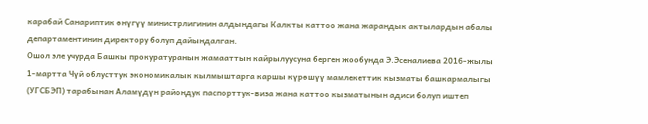карабай Санариптик өнүгүү министрлигинин алдындагы Калкты каттоо жана жарандык актылардын абалы департаментинин директору болуп дайындалган.
Ошол эле учурда Башкы прокуратуранын жамааттын кайрылуусуна берген жообунда Э.Эсеналиева 2016-жылы 1-мартта Чүй облусттук экономикалык кылмыштарга каршы күрөшүү мамлекеттик кызматы башкармалыгы (УГСБЭП) тарабынан Аламүдүн райондук паспорттук-виза жана каттоо кызматынын адиси болуп иштеп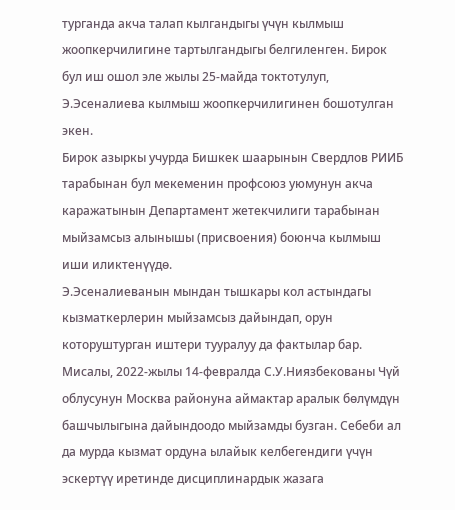турганда акча талап кылгандыгы үчүн кылмыш жоопкерчилигине тартылгандыгы белгиленген. Бирок бул иш ошол эле жылы 25-майда токтотулуп, Э.Эсеналиева кылмыш жоопкерчилигинен бошотулган экен.
Бирок азыркы учурда Бишкек шаарынын Свердлов РИИБ тарабынан бул мекеменин профсоюз уюмунун акча каражатынын Департамент жетекчилиги тарабынан мыйзамсыз алынышы (присвоения) боюнча кылмыш иши иликтенүүдө.
Э.Эсеналиеванын мындан тышкары кол астындагы кызматкерлерин мыйзамсыз дайындап, орун которуштурган иштери тууралуу да фактылар бар. Мисалы, 2022-жылы 14-февралда С.У.Ниязбекованы Чүй облусунун Москва районуна аймактар аралык бөлүмдүн башчылыгына дайындоодо мыйзамды бузган. Себеби ал да мурда кызмат ордуна ылайык келбегендиги үчүн эскертүү иретинде дисциплинардык жазага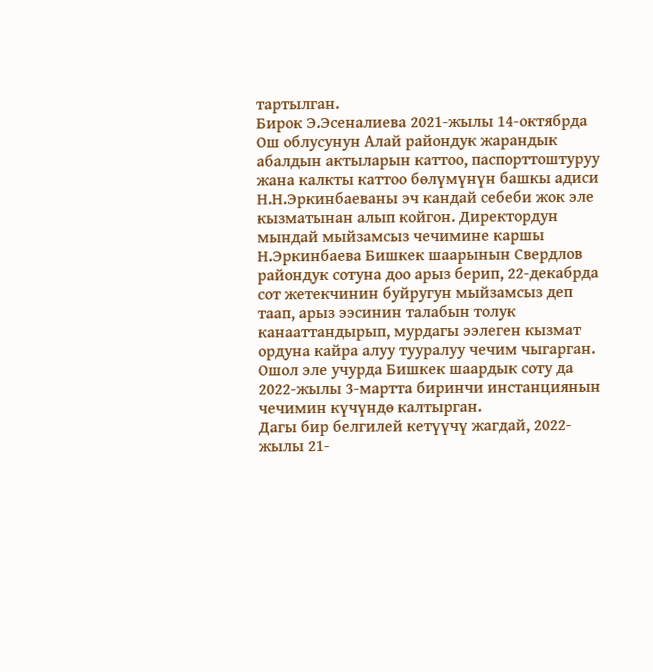тартылган.
Бирок Э.Эсеналиева 2021-жылы 14-октябрда Ош облусунун Алай райондук жарандык абалдын актыларын каттоо, паспорттоштуруу жана калкты каттоо бөлүмүнүн башкы адиси Н.Н.Эркинбаеваны эч кандай себеби жок эле кызматынан алып койгон. Директордун мындай мыйзамсыз чечимине каршы Н.Эркинбаева Бишкек шаарынын Свердлов райондук сотуна доо арыз берип, 22-декабрда сот жетекчинин буйругун мыйзамсыз деп таап, арыз ээсинин талабын толук канааттандырып, мурдагы ээлеген кызмат ордуна кайра алуу тууралуу чечим чыгарган. Ошол эле учурда Бишкек шаардык соту да 2022-жылы 3-мартта биринчи инстанциянын чечимин күчүндө калтырган.
Дагы бир белгилей кетүүчү жагдай, 2022-жылы 21-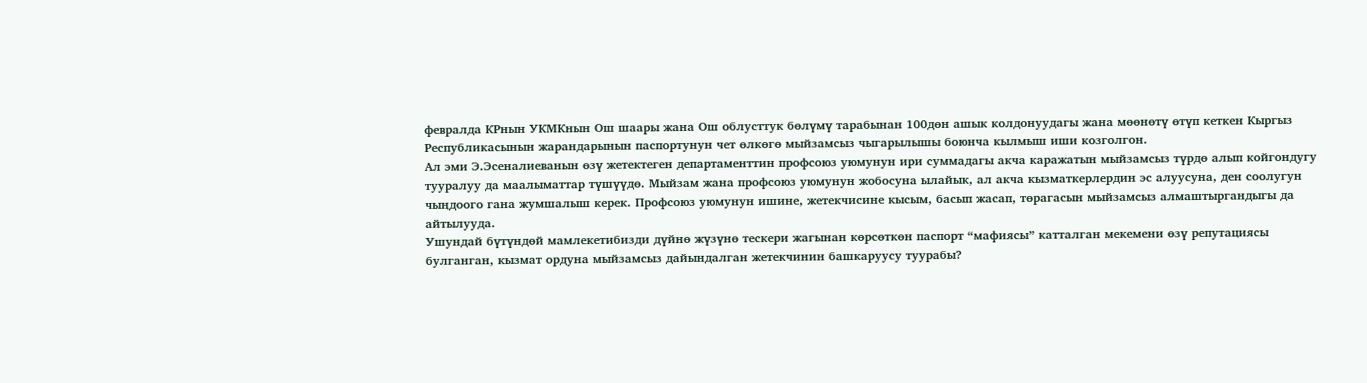февралда КРнын УКМКнын Ош шаары жана Ош облусттук бөлүмү тарабынан 100дөн ашык колдонуудагы жана мөөнөтү өтүп кеткен Кыргыз Республикасынын жарандарынын паспортунун чет өлкөгө мыйзамсыз чыгарылышы боюнча кылмыш иши козголгон.
Ал эми Э.Эсеналиеванын өзү жетектеген департаменттин профсоюз уюмунун ири суммадагы акча каражатын мыйзамсыз түрдө алып койгондугу тууралуу да маалыматтар түшүүдө. Мыйзам жана профсоюз уюмунун жобосуна ылайык, ал акча кызматкерлердин эс алуусуна, ден соолугун чыңдоого гана жумшалыш керек. Профсоюз уюмунун ишине, жетекчисине кысым, басып жасап, төрагасын мыйзамсыз алмаштыргандыгы да айтылууда.
Ушундай бүтүндөй мамлекетибизди дүйнө жүзүнө тескери жагынан көрсөткөн паспорт “мафиясы” катталган мекемени өзү репутациясы булганган, кызмат ордуна мыйзамсыз дайындалган жетекчинин башкаруусу туурабы?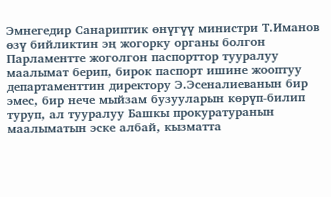Эмнегедир Санариптик өнүгүү министри Т.Иманов өзү бийликтин эң жогорку органы болгон Парламентте жоголгон паспорттор тууралуу маалымат берип, бирок паспорт ишине жооптуу департаменттин директору Э.Эсеналиеванын бир эмес, бир нече мыйзам бузууларын көрүп-билип туруп, ал тууралуу Башкы прокуратуранын маалыматын эске албай, кызматта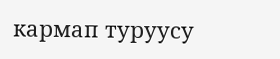кармап туруусу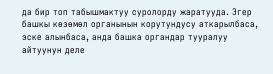да бир топ табышмактуу суролорду жаратууда. Эгер башкы көзөмөл органынын корутундусу аткарылбаса, эске алынбаса, анда башка органдар тууралуу айтуунун деле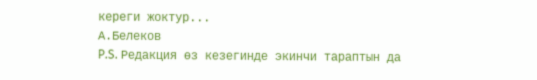кереги жоктур...
А.Белеков
P.S. Редакция өз кезегинде экинчи тараптын да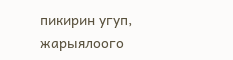пикирин угуп, жарыялоого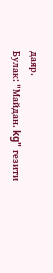даяр.
Булак: "Майдан. kg" гезити